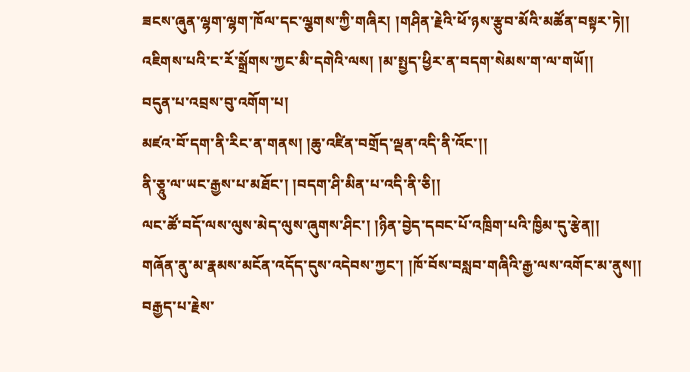ཟངས་ཞུན་ལྷག་ལྷག་ཁོལ་དང་ལྕགས་ཀྱི་གཞིར། །གཤིན་རྗེའི་ཕོ་ཉས་རྩུབ་མོའི་མཚོན་བསྟར་ཏེ།།
འཇིགས་པའི་ང་རོ་སྒྲོགས་ཀྱང་མི་དགེའི་ལས། །མ་སྤྱད་ཕྱིར་ན་བདག་སེམས་ག་ལ་གཡོ།།
བདུན་པ་འབྲས་བུ་འགོག་པ།
མཛའ་བོ་དག་ནི་རིང་ན་གནས། །ཆུ་འཛིན་བགྲོད་ལྡན་འདི་ནི་འོང་།།
ནི་ཅཱུ་ལ་ཡང་རྒྱས་པ་མཐོང་། །བདག་ཤི་མིན་པ་འདི་ནི་ཅི།།
ལང་ཚོ་བདོ་ལས་ལུས་མེད་ལུས་ཞུགས་ཤིང་། །ཉིན་བྱེད་དབང་པོ་འཁྲིག་པའི་ཁྱིམ་དུ་རྩེན།།
གཞོན་ནུ་མ་རྣམས་མངོན་འདོད་དུས་འདེབས་ཀྱང་། །ཁོ་བོས་བསླབ་གཞིའི་རྒྱ་ལས་འགོང་མ་ནུས།།
བརྒྱད་པ་རྗེས་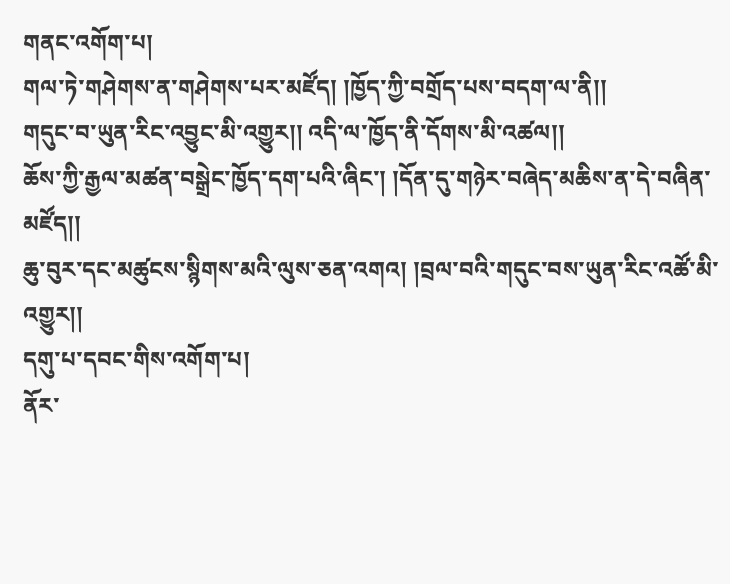གནང་འགོག་པ།
གལ་ཏེ་གཤེགས་ན་གཤེགས་པར་མཛོད། །ཁྱོད་ཀྱི་བགྲོད་པས་བདག་ལ་ནི།།
གདུང་བ་ཡུན་རིང་འབྱུང་མི་འགྱུར།། འདི་ལ་ཁྱོད་ནི་དོགས་མི་འཚལ།།
ཆོས་ཀྱི་རྒྱལ་མཚན་བསྒྲེང་ཁྱོད་དག་པའི་ཞིང་། །དོན་དུ་གཉེར་བཞེད་མཆིས་ན་དེ་བཞིན་མཛོད།།
ཆུ་བུར་དང་མཚུངས་སྙིགས་མའི་ལུས་ཅན་འགའ། །བྲལ་བའི་གདུང་བས་ཡུན་རིང་འཚོ་མི་འགྱུར།།
དགུ་པ་དབང་གིས་འགོག་པ།
ནོར་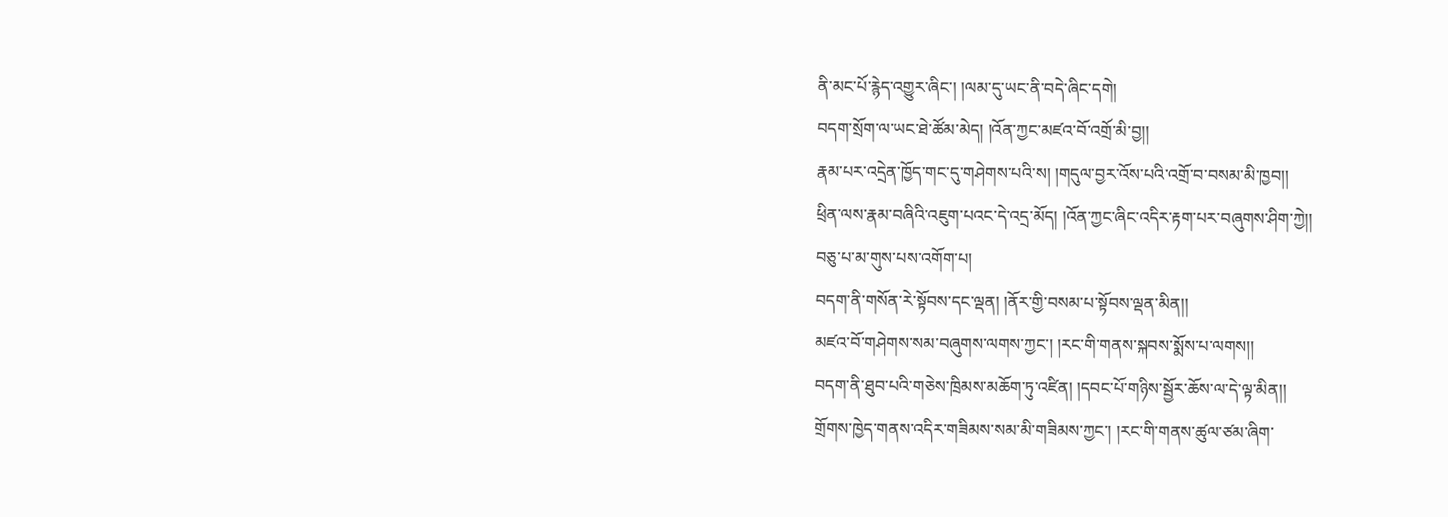ནི་མང་པོ་རྙེད་འགྱུར་ཞིང་། །ལམ་དུ་ཡང་ནི་བདེ་ཞིང་དགེ།
བདག་སྲོག་ལ་ཡང་ཐེ་ཚོམ་མེད། །འོན་ཀྱང་མཛའ་བོ་འགྲོ་མི་བྱ།།
རྣམ་པར་འདྲེན་ཁྱོད་གང་དུ་གཤེགས་པའི་ས། །གདུལ་བྱར་འོས་པའི་འགྲོ་བ་བསམ་མི་ཁྱབ།།
ཕྲིན་ལས་རྣམ་བཞིའི་འཇུག་པའང་དེ་འདྲ་མོད། །འོན་ཀྱང་ཞིང་འདིར་རྟག་པར་བཞུགས་ཤིག་ཀྱེ།།
བཅུ་པ་མ་གུས་པས་འགོག་པ།
བདག་ནི་གསོན་རེ་སྟོབས་དང་ལྡན། །ནོར་གྱི་བསམ་པ་སྟོབས་ལྡན་མིན།།
མཛའ་བོ་གཤེགས་སམ་བཞུགས་ལགས་ཀྱང་། །རང་གི་གནས་སྐབས་སྨོས་པ་ལགས།།
བདག་ནི་ཐུབ་པའི་གཅེས་ཁྲིམས་མཆོག་ཏུ་འཛིན། །དབང་པོ་གཉིས་སྦྱོར་ཆོས་ལ་དེ་ལྟ་མིན།།
གྲོགས་ཁྱེད་གནས་འདིར་གཟིམས་སམ་མི་གཟིམས་ཀྱང་། །རང་གི་གནས་ཚུལ་ཙམ་ཞིག་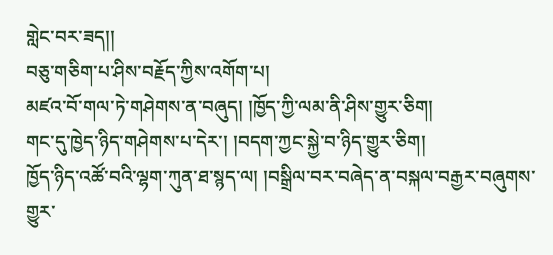གླེང་བར་ཟད།།
བཅུ་གཅིག་པ་ཤིས་བརྗོད་ཀྱིས་འགོག་པ།
མཛའ་བོ་གལ་ཏེ་གཤེགས་ན་བཞུད། །ཁྱོད་ཀྱི་ལམ་ནི་ཤིས་གྱུར་ཅིག།
གང་དུ་ཁྱེད་ཉིད་གཤེགས་པ་དེར་། །བདག་ཀྱང་སྐྱེ་བ་ཉིད་གྱུར་ཅིག།
ཁྱོད་ཉིད་འཚོ་བའི་ལྷག་ཀུན་ཐ་སྙད་ལ། །བསྒྲིལ་བར་བཞེད་ན་བསྐལ་བརྒྱར་བཞུགས་གྱུར་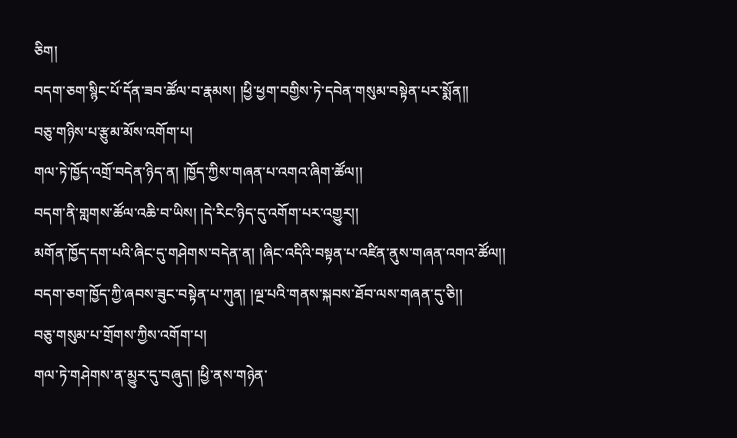ཅིག།
བདག་ཅག་སྙིང་པོ་དོན་ཟབ་ཚོལ་བ་རྣམས། །ཕྱི་ཕྱག་བགྱིས་ཏེ་དབེན་གསུམ་བསྟེན་པར་སྨོན།།
བཅུ་གཉིས་པ་རྩུམ་མོས་འགོག་པ།
གལ་ཏེ་ཁྱོད་འགྲོ་བདེན་ཉིད་ན། །ཁྱོད་ཀྱིས་གཞན་པ་འགའ་ཞིག་ཚོལ།།
བདག་ནི་གླགས་ཚོལ་འཆི་བ་ཡིས། །དེ་རིང་ཉིད་དུ་འགོག་པར་འགྱུར།།
མགོན་ཁྱོད་དག་པའི་ཞིང་དུ་གཤེགས་བདེན་ན། །ཞིང་འདིའི་བསྟན་པ་འཛིན་ནུས་གཞན་འགའ་ཚོལ།།
བདག་ཅག་ཁྱོད་ཀྱི་ཞབས་ཟུང་བསྟེན་པ་ཀུན། །ལྔ་པའི་གནས་སྐབས་ཐོབ་ལས་གཞན་དུ་ཅི།།
བཅུ་གསུམ་པ་གྲོགས་ཀྱིས་འགོག་པ།
གལ་ཏེ་གཤེགས་ན་མྱུར་དུ་བཞུད། །ཕྱི་ནས་གཉེན་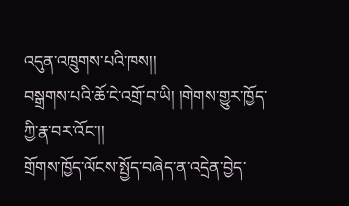འདུན་འཁྲུགས་པའི་ཁས།།
བསྒྲགས་པའི་ཆོ་ངེ་འགྲོ་བ་ཡི། །གེགས་གྱུར་ཁྱོད་ཀྱི་རྣ་བར་འོང་།།
གྲོགས་ཁྱོད་ལོངས་སྤྱོད་བཞེད་ན་འདྲེན་བྱེད་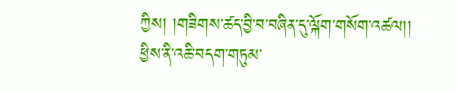ཀྱིས། །གཟིགས་ཚད་བྱི་བ་བཞིན་དུ་ལྐོག་གསོག་འཚལ།།
ཕྱིས་ནི་འཆི་བདག་གཏུམ་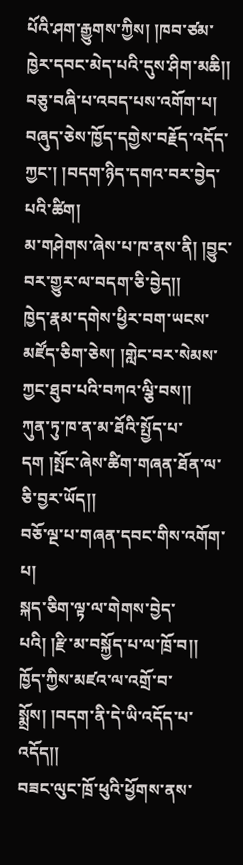པོའི་ཤག་རྒྱུགས་ཀྱིས། །ཁབ་ཙམ་ཁྱེར་དབང་མེད་པའི་དུས་ཤིག་མཆི།།
བཅུ་བཞི་པ་འབད་པས་འགོག་པ།
བཞུད་ཅེས་ཁྱོད་དགྱེས་བརྗོད་འདོད་ཀྱང་། །བདག་ཉིད་དགའ་བར་བྱེད་པའི་ཚིག།
མ་གཤེགས་ཞེས་པ་ཁ་ནས་ནི། །བྱུང་བར་གྱུར་ལ་བདག་ཅི་བྱེད།།
ཁྱེད་རྣམ་དགེས་ཕྱིར་བག་ཡངས་མཛོད་ཅིག་ཅེས། །གླེང་བར་སེམས་ཀྱང་ཐུབ་པའི་བཀའ་ལྕི་བས།།
ཀུན་ཏུ་ཁ་ན་མ་ཐོའི་སྤྱོད་པ་དག །སྤོང་ཞེས་ཚིག་གཞན་ཐོན་ལ་ཅི་བྱར་ཡོད།།
བཅོ་ལྔ་པ་གཞན་དབང་གིས་འགོག་པ།
སྐད་ཅིག་ལྟ་ལ་གེགས་བྱེད་པའི། །རྫི་མ་བསྐྱོད་པ་ལ་ཁྲོ་བ།།
ཁྱོད་ཀྱིས་མཛའ་ལ་འགྲོ་བ་སྨྲོས། །བདག་ནི་དེ་ཡི་འདོད་པ་འདོད།།
བཟང་ལུང་ཁྲོ་ཕུའི་ཕྱོགས་ནས་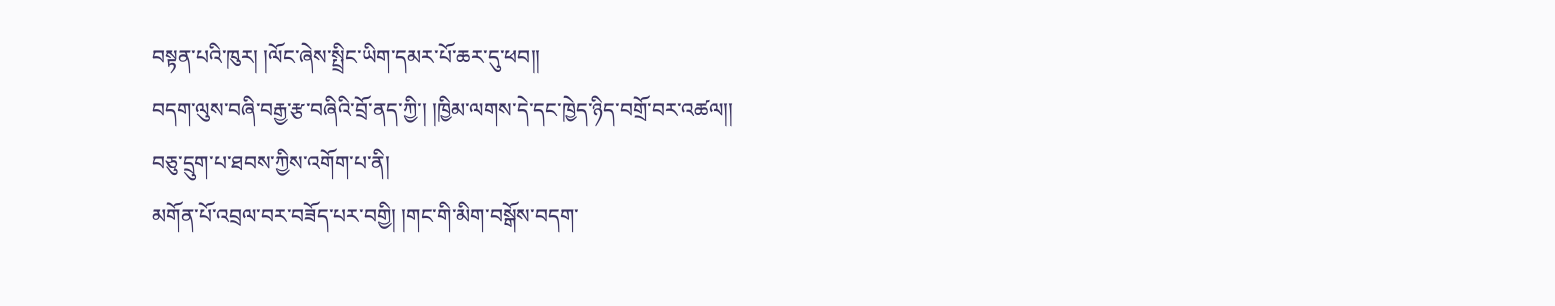བསྟན་པའི་ཁུར། །ལོང་ཞེས་སྤྲིང་ཡིག་དམར་པོ་ཆར་དུ་ཕབ།།
བདག་ལུས་བཞི་བརྒྱ་རྩ་བཞིའི་བྲོ་ནད་ཀྱི་། །ཁྱིམ་ལགས་དེ་དང་ཁྱེད་ཉིད་བགྲོ་བར་འཚལ།།
བཅུ་དྲུག་པ་ཐབས་ཀྱིས་འགོག་པ་ནི།
མགོན་པོ་འབྲལ་བར་བཟོད་པར་བགྱི། །གང་གི་མིག་བསྒོས་བདག་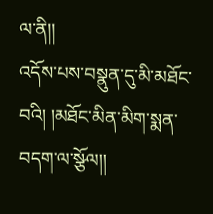ལ་ནི།།
འདོས་པས་བསྣུན་དུ་མི་མཐོང་བའི། །མཐོང་མིན་མིག་སྨན་བདག་ལ་སྩོལ།།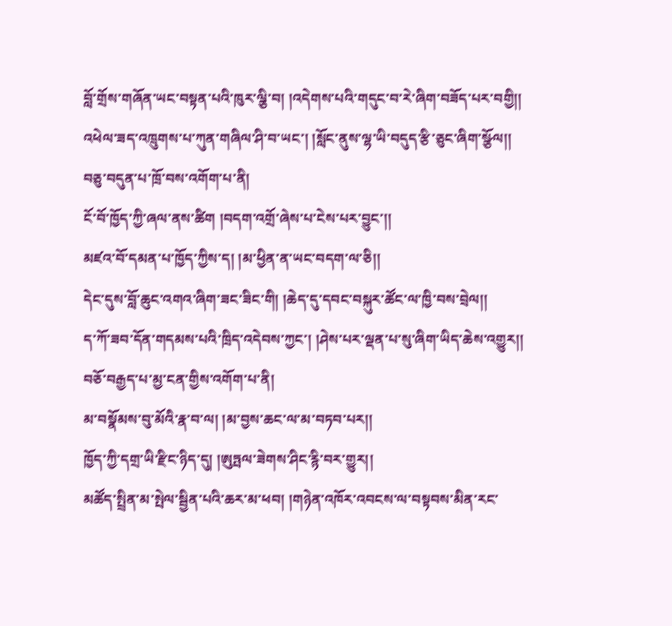བློ་གྲོས་གཞོན་ཡང་བསྟན་པའི་ཁུར་ལྕི་བ། །འདེགས་པའི་གདུང་བ་རེ་ཞིག་བཟོད་པར་བགྱི།།
འཕེལ་ཟད་འཁྲུགས་པ་ཀུན་གཞིལ་ཤི་བ་ཡང་། །སློང་ནུས་ལྷ་ཡི་བདུད་རྩི་ཅུང་ཞིག་སྩོལ།།
བཅུ་བདུན་པ་ཁྲོ་བས་འགོག་པ་ནི།
ངོ་བོ་ཁྱོད་ཀྱི་ཞལ་ནས་ཚིག །བདག་འགྲོ་ཞེས་པ་ངེས་པར་བྱུང་།།
མཛའ་བོ་དམན་པ་ཁྱོད་ཀྱིས་ད། །མ་ཕྱིན་ན་ཡང་བདག་ལ་ཅི།།
དེང་དུས་བློ་ཆུང་འགའ་ཞིག་ཟང་ཟིང་གི། །ཆེད་དུ་དབང་བསྐུར་ཚོང་ལ་ཁྱི་བས་བྲེལ།།
ད་ཀོ་ཟབ་དོན་གདམས་པའི་ཁྲིད་འདེབས་ཀྱང་། །ཤེས་པར་ལྡན་པ་སུ་ཞིག་ཡིད་ཆེས་འགྱུར།།
བཅོ་བརྒྱད་པ་མྱ་ངན་གྱིས་འགོག་པ་ནི།
མ་བསྣོམས་བུ་མོའི་རྣ་བ་ལ། །མ་བྱས་ཆང་ལ་མ་བཏབ་པར།།
ཁྱོད་ཀྱི་དགྲ་ཡི་རྫིང་ཉིད་དུ། །ཨུཏྤལ་ཟེགས་ཤིང་རྙི་བར་གྱུར།།
མཚོད་སྤྲིན་མ་སྤེལ་སྦྱིན་པའི་ཆར་མ་ཕབ། །གཉེན་འཁོར་འབངས་ལ་བསྟབས་མིན་རང་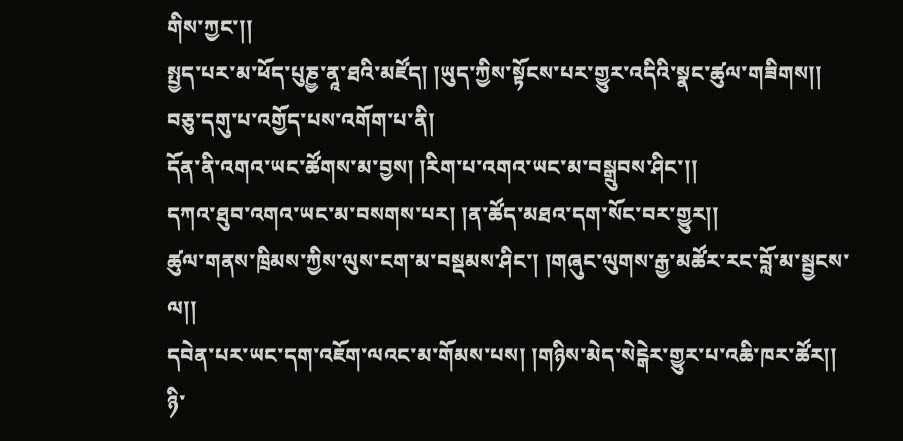གིས་ཀྱང་།།
སྤྱད་པར་མ་ཕོད་པུཎྱ་ནཱ་ཐའི་མཛོད། །ཡུད་ཀྱིས་སྟོངས་པར་གྱུར་འདིའི་སྣང་ཚུལ་གཟིགས།།
བཅུ་དགུ་པ་འགྱོད་པས་འགོག་པ་ནི།
དོན་ནི་འགའ་ཡང་ཚོགས་མ་བྱས། །རིག་པ་འགའ་ཡང་མ་བསྒྲུབས་ཤིང་།།
དཀའ་ཐུབ་འགའ་ཡང་མ་བསགས་པར། །ན་ཚོད་མཐའ་དག་སོང་བར་གྱུར།།
ཚུལ་གནས་ཁྲིམས་ཀྱིས་ལུས་ངག་མ་བསྡམས་ཤིང་། །གཞུང་ལུགས་རྒྱ་མཚོར་རང་བློ་མ་སྦྱངས་ལ།།
དབེན་པར་ཡང་དག་འཇོག་ལའང་མ་གོམས་པས། །གཉིས་མེད་སེངྒེར་གྱུར་པ་འཆི་ཁར་ཚོར།།
ཉི་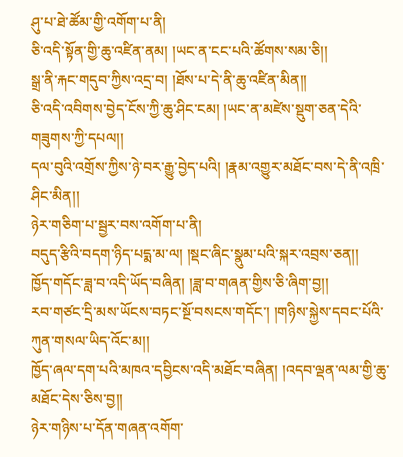ཤུ་པ་ཐེ་ཚོམ་གྱི་འགོག་པ་ནི།
ཅི་འདི་སྟོན་གྱི་ཆུ་འཛིན་ནམ། །ཡང་ན་ངང་པའི་ཚོགས་སམ་ཅི།།
སྒྲ་ནི་རྐང་གདུབ་ཀྱིས་འདྲ་བ། །ཐོས་པ་དེ་ནི་ཆུ་འཛིན་མིན།།
ཅི་འདི་འབིགས་བྱེད་ངོས་ཀྱི་ཆུ་ཤིང་ངམ། །ཡང་ན་མཛེས་སྡུག་ཅན་དེའི་གཟུགས་ཀྱི་དཔལ།།
དལ་བུའི་འགྲོས་ཀྱིས་ཉེ་བར་རྒྱུ་བྱེད་པའི། །རྣམ་འགྱུར་མཐོང་བས་དེ་ནི་འཁྲི་ཤིང་མིན།།
ཉེར་གཅིག་པ་སྦྱར་བས་འགོག་པ་ནི།
བདུད་རྩིའི་བདག་ཉིད་པདྨ་མ་ལ། །སྡང་ཞིང་སྣུམ་པའི་སྐར་འབྲས་ཅན།།
ཁྱོད་གདོང་ཟླ་བ་འདི་ཡོད་བཞིན། །ཟླ་བ་གཞན་གྱིས་ཅི་ཞིག་བྱ།།
རབ་གཙང་དྲི་མས་ཡོངས་བཏང་སྔོ་བསངས་གདོང་། །གཉིས་སྐྱེས་དབང་པོའི་ཀུན་གསལ་ཡིད་འོང་མ།།
ཁྱོད་ཞལ་དག་པའི་མཁའ་དབྱིངས་འདི་མཐོང་བཞིན། །འདབ་ལྡན་ལམ་གྱི་ཆུ་མཐོང་དེས་ཅིས་བྱ།།
ཉེར་གཉིས་པ་དོན་གཞན་འགོག་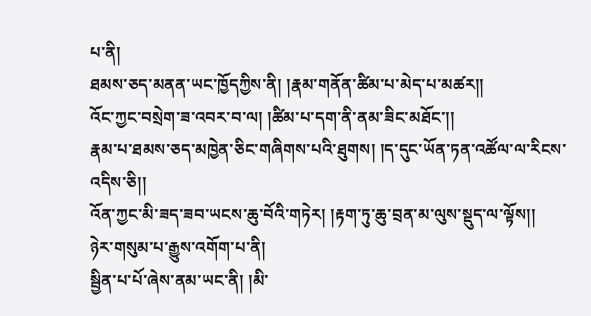པ་ནི།
ཐམས་ཅད་མནན་ཡང་ཁྱོདཀྱིས་ནི། །རྣམ་གནོན་ཚིམ་པ་མེད་པ་མཚར།།
འོང་ཀྱང་བསྲེག་ཟ་འབར་བ་ལ། །ཚིམ་པ་དག་ནི་ནམ་ཟིང་མཐོང་།།
རྣམ་པ་ཐམས་ཅད་མཁྱེན་ཅིང་གཞིགས་པའི་ཐུགས། །ད་དུང་ཡོན་ཏན་འཚོལ་ལ་རིངས་འདིས་ཅི།།
འོན་ཀྱང་མི་ཟད་ཟབ་ཡངས་ཆུ་བོའི་གཏེར། །རྟག་ཏུ་ཆུ་བྲན་མ་ལུས་སྡུད་ལ་ལྟོས།།
ཉེར་གསུམ་པ་རྒྱུས་འགོག་པ་ནི།
སྦྱིན་པ་པོ་ཞེས་ནམ་ཡང་ནི། །མི་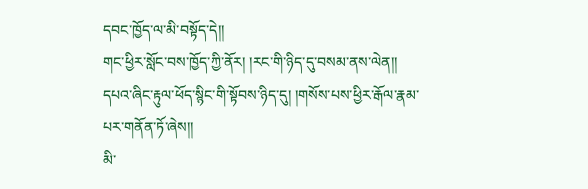དབང་ཁྱོད་ལ་མི་བསྟོད་དེ།།
གང་ཕྱིར་སློང་བས་ཁྱོད་ཀྱི་ནོར། །རང་གི་ཉིད་དུ་བསམ་ནས་ལེན།།
དཔའ་ཞིང་རྟུལ་ཕོད་སྙིང་གི་སྟོབས་ཉིད་དུ། །གསོས་པས་ཕྱིར་རྒོལ་རྣམ་པར་གནོན་ཏོ་ཞེས།།
མི་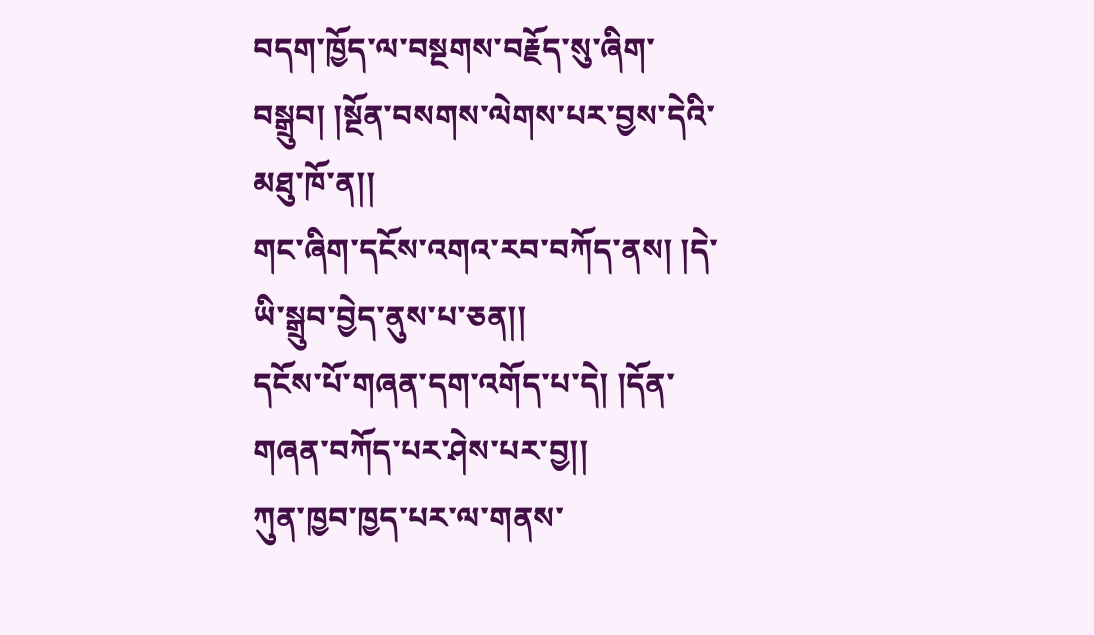བདག་ཁྱོད་ལ་བསྔགས་བརྗོད་སུ་ཞིག་བསྒྲུབ། །སྔོན་བསགས་ལེགས་པར་བྱས་དེའི་མཐུ་ཁོ་ན།།
གང་ཞིག་དངོས་འགའ་རབ་བཀོད་ནས། །དེ་ཡི་སྒྲུབ་བྱེད་ནུས་པ་ཅན།།
དངོས་པོ་གཞན་དག་འགོད་པ་དེ། །དོན་གཞན་བཀོད་པར་ཤེས་པར་བྱ།།
ཀུན་ཁྱབ་ཁྱད་པར་ལ་གནས་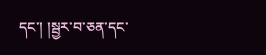དང་། །སྦྱར་བ་ཅན་དང་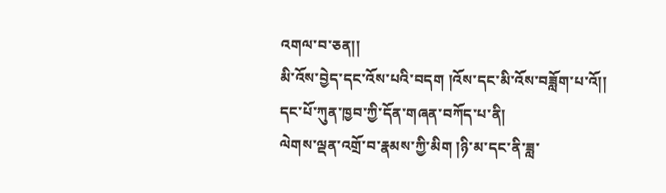འགལ་བ་ཅན།།
མི་འོས་བྱེད་དང་འོས་པའི་བདག །འོས་དང་མི་འོས་བཟློག་པ་འོ།།
དང་པོ་ཀུན་ཁྱབ་ཀྱི་དོན་གཞན་བཀོད་པ་ནི།
ལེགས་ལྡན་འགྲོ་བ་རྣམས་ཀྱི་མིག །ཉི་མ་དང་ནི་ཟླ་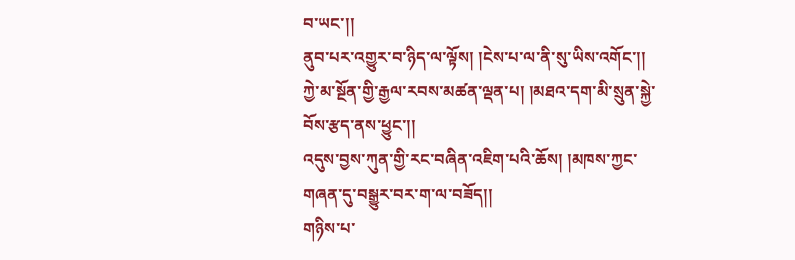བ་ཡང་།།
ནུབ་པར་འགྱུར་བ་ཉིད་ལ་ལྟོས། །ངེས་པ་ལ་ནི་སུ་ཡིས་འགོང་།།
ཀྱེ་མ་སྔོན་གྱི་རྒྱལ་རབས་མཚན་ལྡན་པ། །མཐའ་དག་མི་སྲུན་སྐྱེ་བོས་རྩད་ནས་ཕྱུང་།།
འདུས་བྱས་ཀུན་གྱི་རང་བཞིན་འཇིག་པའི་ཆོས། །མཁས་ཀྱང་གཞན་དུ་བསྒྱུར་བར་ག་ལ་བཟོད།།
གཉིས་པ་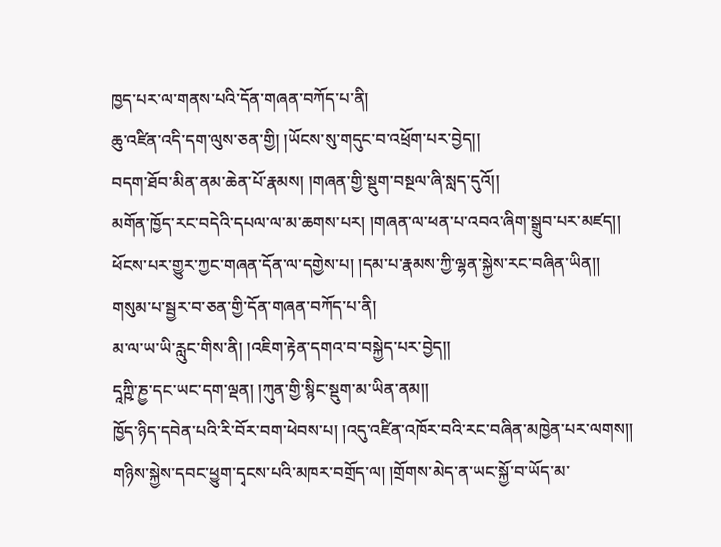ཁྱད་པར་ལ་གནས་པའི་དོན་གཞན་བཀོད་པ་ནི།
ཆུ་འཛིན་འདི་དག་ལུས་ཅན་གྱི། །ཡོངས་སུ་གདུང་བ་འཕྲོག་པར་བྱེད།།
བདག་ཐོབ་མིན་ནམ་ཆེན་པོ་རྣམས། །གཞན་གྱི་སྡུག་བསྔལ་ཞི་སླད་དུའོ།།
མགོན་ཁྱོད་རང་བདེའི་དཔལ་ལ་མ་ཆགས་པར། །གཞན་ལ་ཕན་པ་འབའ་ཞིག་སྒྲུབ་པར་མཛད།།
ཕོངས་པར་གྱུར་ཀྱང་གཞན་དོན་ལ་དགྱེས་པ། །དམ་པ་རྣམས་ཀྱི་ལྷན་སྐྱེས་རང་བཞིན་ཡིན།།
གསུམ་པ་སྦྱར་བ་ཅན་གྱི་དོན་གཞན་བཀོད་པ་ནི།
མ་ལ་ཡ་ཡི་རླུང་གིས་ནི། །འཇིག་རྟེན་དགའ་བ་བསྐྱེད་པར་བྱེད།།
དཱཀྵི་ཎྱ་དང་ཡང་དག་ལྡན། །ཀུན་གྱི་སྙིང་སྡུག་མ་ཡིན་ནམ།།
ཁྱོད་ཉིད་དབེན་པའི་རི་བོར་བག་ཕེབས་པ། །འདུ་འཛིན་འཁོར་བའི་རང་བཞིན་མཁྱེན་པར་ལགས།།
གཉིས་སྐྱེས་དབང་ཕྱུག་དྭངས་པའི་མཁར་བགྲོད་ལ། །གྲོགས་མེད་ན་ཡང་སྐྱོ་བ་ཡོད་མ་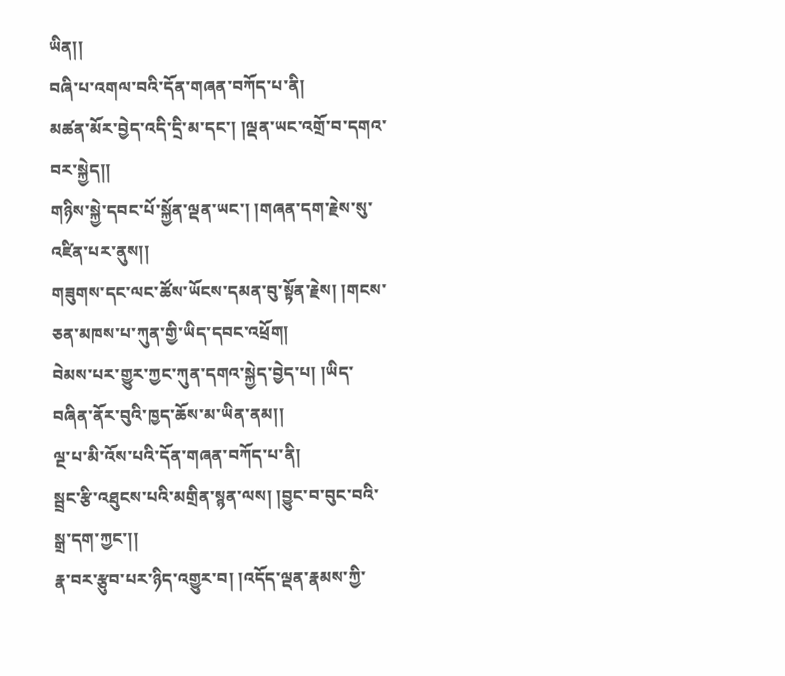ཡིན།།
བཞི་པ་འགལ་བའི་དོན་གཞན་བཀོད་པ་ནི།
མཚན་མོར་བྱེད་འདི་དྲི་མ་དང་། །ལྡན་ཡང་འགྲོ་བ་དགའ་བར་སྐྱེད།།
གཉིས་སྐྱེ་དབང་པོ་སྐྱོན་ལྡན་ཡང་། །གཞན་དག་རྗེས་སུ་འཛིན་པར་ནུས།།
གཟུགས་དང་ལང་ཚོས་ཡོངས་དམན་བུ་སྟོན་རྗེས། །གངས་ཅན་མཁས་པ་ཀུན་གྱི་ཡིད་དབང་འཕྲོག།
བེམས་པར་གྱུར་ཀྱང་ཀུན་དགའ་སྐྱེད་བྱེད་པ། །ཡིད་བཞིན་ནོར་བུའི་ཁྱད་ཆོས་མ་ཡིན་ནམ།།
ལྔ་པ་མི་འོས་པའི་དོན་གཞན་བཀོད་པ་ནི།
སྦྲང་རྩི་འཐུངས་པའི་མགྲིན་སྙན་ལས། །བྱུང་བ་བུང་བའི་སྒྲ་དག་ཀྱང་།།
རྣ་བར་རྩུབ་པར་ཉིད་འགྱུར་བ། །འདོད་ལྡན་རྣམས་ཀྱི་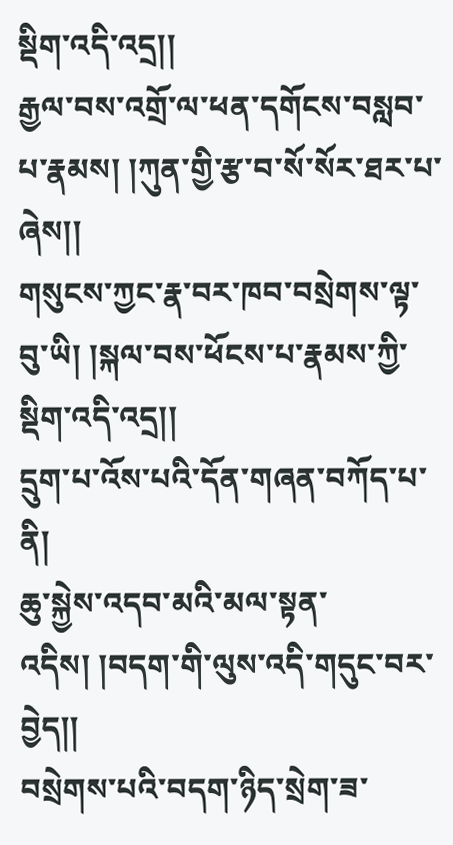སྡིག་འདི་འདྲ།།
རྒྱལ་བས་འགྲོ་ལ་ཕན་དགོངས་བསླབ་པ་རྣམས། །ཀུན་གྱི་རྩ་བ་སོ་སོར་ཐར་པ་ཞེས།།
གསུངས་ཀྱང་རྣ་བར་ཁབ་བསྲེགས་ལྟ་བུ་ཡི། །སྐལ་བས་ཕོངས་པ་རྣམས་ཀྱི་སྡིག་འདི་འདྲ།།
དྲུག་པ་འོས་པའི་དོན་གཞན་བཀོད་པ་ནི།
ཆུ་སྐྱེས་འདབ་མའི་མལ་སྟན་འདིས། །བདག་གི་ལུས་འདི་གདུང་བར་བྱེད།།
བསྲེགས་པའི་བདག་ཉིད་སྲེག་ཟ་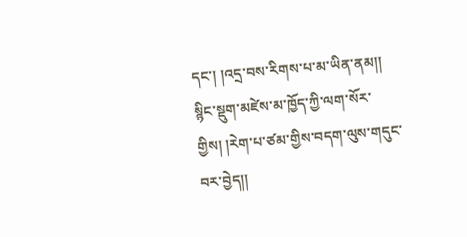དང་། །འདྲ་བས་རིགས་པ་མ་ཡིན་ནམ།།
སྙིང་སྡུག་མཛེས་མ་ཁྱོད་ཀྱི་ལག་སོར་གྱིས། །རེག་པ་ཙམ་གྱིས་བདག་ལུས་གདུང་བར་བྱེད།།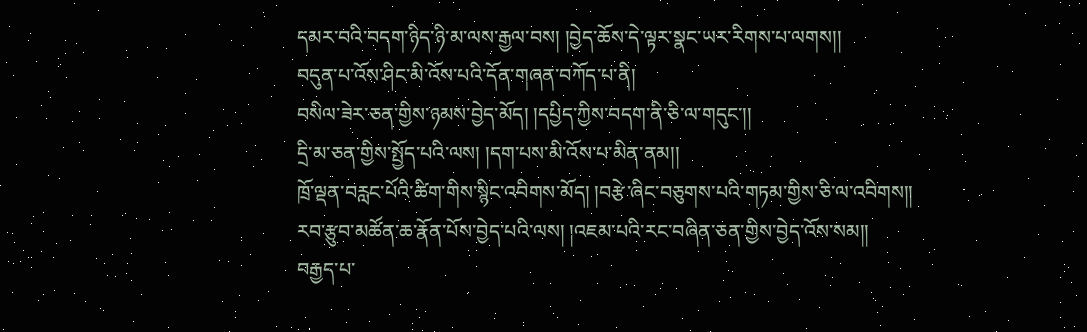དམར་བའི་བདག་ཉིད་ཉི་མ་ལས་རྒྱལ་བས། །བྱེད་ཆོས་དེ་ལྟར་སྣང་ཡར་རིགས་པ་ལགས།།
བདུན་པ་འོས་ཤིང་མི་འོས་པའི་དོན་གཞན་བཀོད་པ་ནི།
བསིལ་ཟེར་ཅན་གྱིས་ཉམས་བྱེད་མོད། །དཔྱིད་ཀྱིས་བདག་ནི་ཅི་ལ་གདུང་།།
དྲི་མ་ཅན་གྱིས་སྤྱོད་པའི་ལས། །དག་པས་མི་འོས་པ་མིན་ནམ།།
ཁྲོ་ལྡན་བརླང་པོའི་ཚིག་གིས་སྙིང་འབིགས་མོད། །བརྩེ་ཞིང་བཅུགས་པའི་གཏམ་གྱིས་ཅི་ལ་འབིགས།།
རབ་རྩུབ་མཚོན་ཆ་རྣོན་པོས་བྱེད་པའི་ལས། །འཇམ་པའི་རང་བཞིན་ཅན་གྱིས་བྱེད་འོས་སམ།།
བརྒྱད་པ་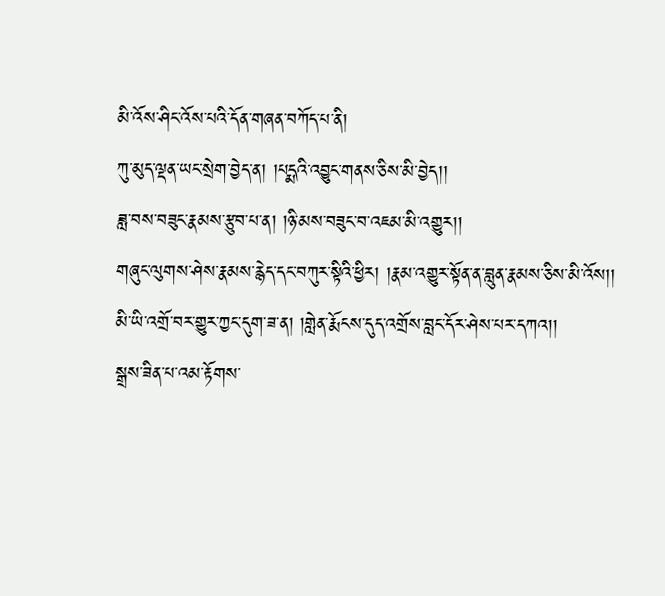མི་འོས་ཤིང་འོས་པའི་དོན་གཞན་བཀོད་པ་ནི།
ཀུ་མུད་ལྡན་ཡང་སྲེག་བྱེད་ན། །པདྨའི་འབྱུང་གནས་ཅིས་མི་བྱེད།།
ཟླ་བས་བཟུང་རྣམས་རྩུབ་པ་ན། །ཉི་མས་བཟུང་བ་འཇམ་མི་འགྱུར།།
གཞུང་ལུགས་ཤེས་རྣམས་རྙེད་དང་བཀུར་སྟིའི་ཕྱིར། །རྣམ་འགྱུར་སྟོན་ན་བླུན་རྣམས་ཅིས་མི་འོས།།
མི་ཡི་འགྲོ་བར་གྱུར་ཀྱང་དུག་ཟ་ན། །གླེན་རྨོངས་དུད་འགྲོས་བླང་དོར་ཤེས་པར་དཀའ།།
སྒྲས་ཟིན་པ་འམ་རྟོགས་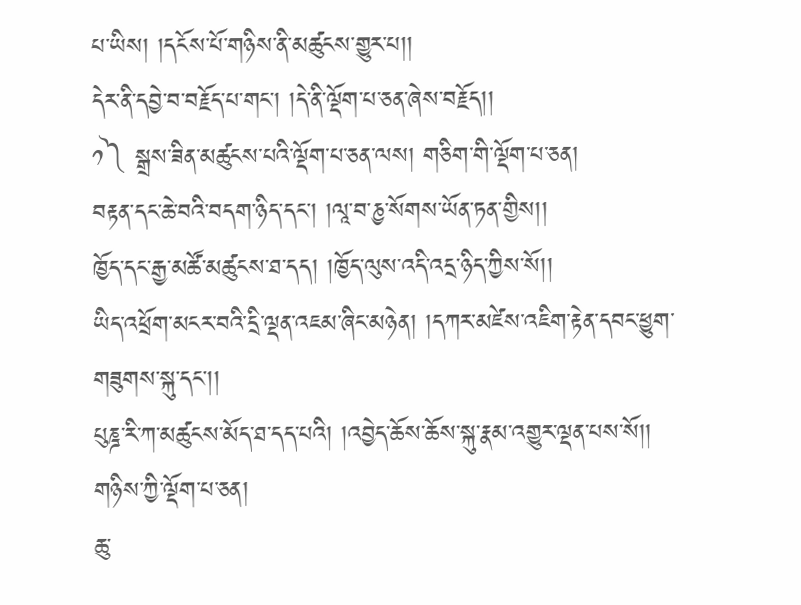པ་ཡིས། །དངོས་པོ་གཉིས་ནི་མཚུངས་གྱུར་པ།།
དེར་ནི་དབྱེ་བ་བརྗོད་པ་གང་། །དེ་ནི་ལྡོག་པ་ཅན་ཞེས་བརྗོད།།
༡༽ སྒྲས་ཟིན་མཚུངས་པའི་ལྡོག་པ་ཅན་ལས། གཅིག་གི་ལྡོག་པ་ཅན།
བརྟན་དང་ཆེ་བའི་བདག་ཉིད་དང་། །ལཱ་བ་ཎྱ་སོགས་ཡོན་ཏན་གྱིས།།
ཁྱོད་དང་རྒྱ་མཚོ་མཚུངས་ཐ་དད། །ཁྱོད་ལུས་འདི་འདྲ་ཉིད་ཀྱིས་སོ།།
ཡིད་འཕྲོག་མངར་བའི་དྲི་ལྡན་འཇམ་ཞིང་མཉེན། །དཀར་མཛེས་འཇིག་རྟེན་དབང་ཕྱུག་གཟུགས་སྐུ་དང་།།
པུཎྜ་རི་ཀ་མཚུངས་མོད་ཐ་དད་པའི། །འབྱེད་ཆོས་ཆོས་སྐུ་རྣམ་འགྱུར་ལྡན་པས་སོ།།
གཉིས་ཀྱི་ལྡོག་པ་ཅན།
ཆུ་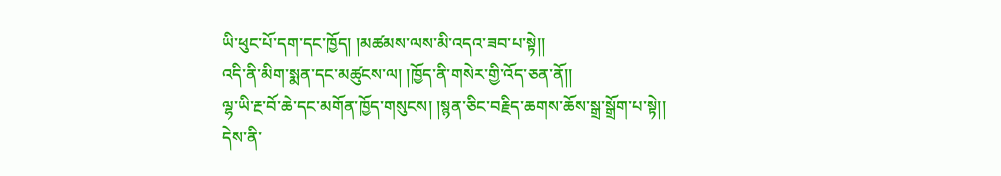ཡི་ཕུང་པོ་དག་དང་ཁྱོད། །མཚམས་ལས་མི་འདའ་ཟབ་པ་སྟེ།།
འདི་ནི་མིག་སྨན་དང་མཚུངས་ལ། །ཁྱོད་ནི་གསེར་གྱི་འོད་ཅན་ནོ།།
ལྷ་ཡི་རྔ་བོ་ཆེ་དང་མགོན་ཁྱོད་གསུངས། །སྙན་ཅིང་བརྗིད་ཆགས་ཆོས་སྒྲ་སྒྲོག་པ་སྟེ།།
དེས་ནི་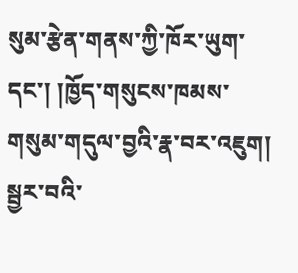སུམ་རྩེན་གནས་ཀྱི་ཁོར་ཡུག་དང་། །ཁྱོད་གསུངས་ཁམས་གསུམ་གདུལ་བྱའི་རྣ་བར་འཇུག།
སྦྱར་བའི་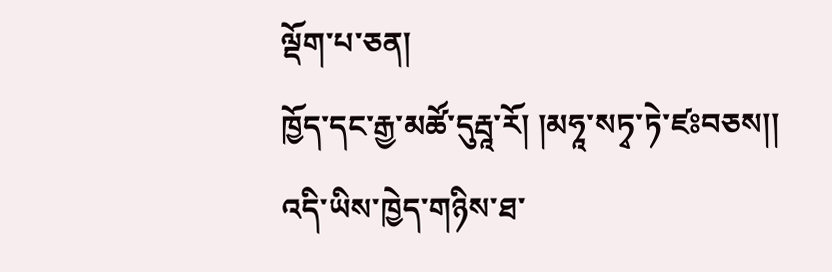ལྡོག་པ་ཅན།
ཁྱོད་དང་རྒྱ་མཚོ་དུརྦཱ་རོ། །མཧཱ་སཏྭ་ཏེ་ཛཿབཅས།།
འདི་ཡིས་ཁྱེད་གཉིས་ཐ་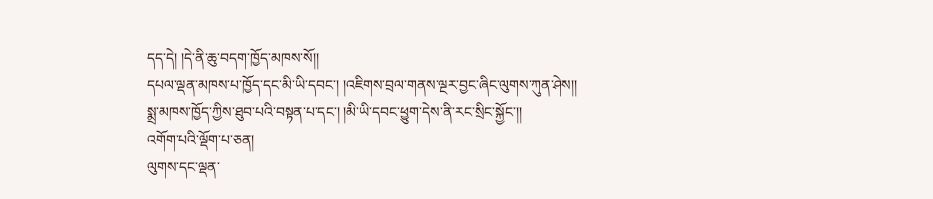དད་དེ། །དེ་ནི་ཆུ་བདག་ཁྱོད་མཁས་སོ།།
དཔལ་ལྡན་མཁས་པ་ཁྱོད་དང་མི་ཡི་དབང་། །འཇིགས་བྲལ་གནས་ལྔར་བྱང་ཞིང་ལུགས་ཀུན་ཤེས།།
སྨྲ་མཁས་ཁྱོད་ཀྱིས་ཐུབ་པའི་བསྟན་པ་དང་། །མི་ཡི་དབང་ཕྱུག་དེས་ནི་རང་སྲིང་སྐྱོང་།།
འགོག་པའི་ལྡོག་པ་ཅན།
ལུགས་དང་ལྡན་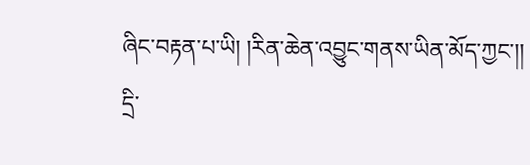ཞིང་བརྟན་པ་ཡི། །རིན་ཆེན་འབྱུང་གནས་ཡིན་མོད་ཀྱང་།།
དྲི་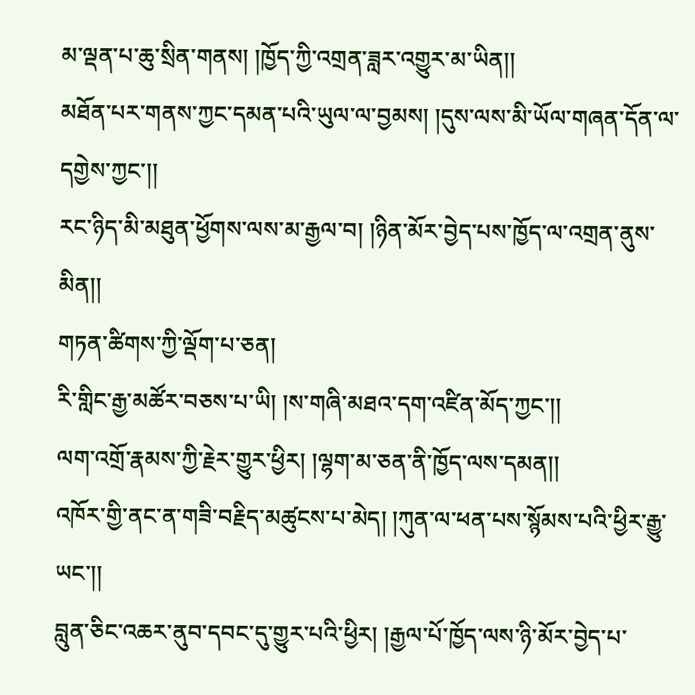མ་ལྡན་པ་ཆུ་སྲིན་གནས། །ཁྱོད་ཀྱི་འགྲན་ཟླར་འགྱུར་མ་ཡིན།།
མཐོན་པར་གནས་ཀྱང་དམན་པའི་ཡུལ་ལ་བྱམས། །དུས་ལས་མི་ཡོལ་གཞན་དོན་ལ་དགྱེས་ཀྱང་།།
རང་ཉིད་མི་མཐུན་ཕྱོགས་ལས་མ་རྒྱལ་བ། །ཉིན་མོར་བྱེད་པས་ཁྱོད་ལ་འགྲན་ནུས་མིན།།
གཏན་ཚིགས་ཀྱི་ལྡོག་པ་ཅན།
རི་གླིང་རྒྱ་མཚོར་བཅས་པ་ཡི། །ས་གཞི་མཐའ་དག་འཛིན་མོད་ཀྱང་།།
ལག་འགྲོ་རྣམས་ཀྱི་རྗེར་གྱུར་ཕྱིར། །ལྷག་མ་ཅན་ནི་ཁྱོད་ལས་དམན།།
འཁོར་གྱི་ནང་ན་གཟི་བརྗིད་མཚུངས་པ་མེད། །ཀུན་ལ་ཕན་པས་སྙོམས་པའི་ཕྱིར་རྒྱུ་ཡང་།།
བླུན་ཅིང་འཆར་ནུབ་དབང་དུ་གྱུར་པའི་ཕྱིར། །རྒྱལ་པོ་ཁྱོད་ལས་ཉི་མོར་བྱེད་པ་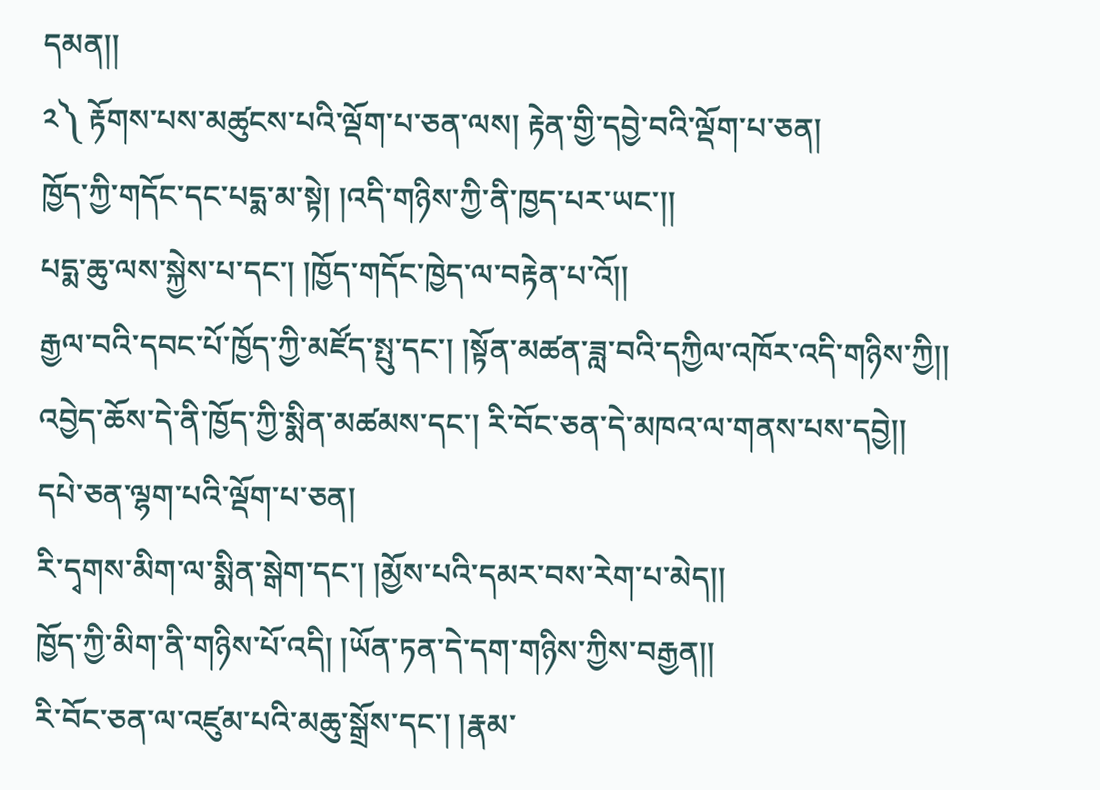དམན།།
༢༽ རྟོགས་པས་མཚུངས་པའི་ལྡོག་པ་ཅན་ལས། རྟེན་གྱི་དབྱེ་བའི་ལྡོག་པ་ཅན།
ཁྱོད་ཀྱི་གདོང་དང་པདྨ་མ་སྟེ། །འདི་གཉིས་ཀྱི་ནི་ཁྱད་པར་ཡང་།།
པདྨ་ཆུ་ལས་སྐྱེས་པ་དང་། །ཁྱོད་གདོང་ཁྱེད་ལ་བརྟེན་པ་འོ།།
རྒྱལ་བའི་དབང་པོ་ཁྱོད་ཀྱི་མཛོད་སྤུ་དང་། །སྟོན་མཚན་ཟླ་བའི་དཀྱིལ་འཁོར་འདི་གཉིས་ཀྱི།།
འབྱེད་ཆོས་དེ་ནི་ཁྱོད་ཀྱི་སྨིན་མཚམས་དང་། རི་བོང་ཅན་དེ་མཁའ་ལ་གནས་པས་དབྱེ།།
དཔེ་ཅན་ལྷག་པའི་ལྡོག་པ་ཅན།
རི་དྭགས་མིག་ལ་སྨིན་སྒེག་དང་། །མྱོས་པའི་དམར་བས་རེག་པ་མེད།།
ཁྱོད་ཀྱི་མིག་ནི་གཉིས་པོ་འདི། །ཡོན་ཏན་དེ་དག་གཉིས་ཀྱིས་བརྒྱན།།
རི་བོང་ཅན་ལ་འཛུམ་པའི་མཆུ་སྒྲོས་དང་། །རྣམ་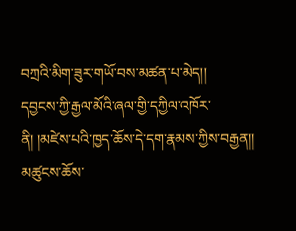བཀྲའི་མིག་ཟུར་གཡོ་བས་མཚན་པ་མེད།།
དབྱངས་ཀྱི་རྒྱལ་མོའི་ཞལ་གྱི་དཀྱིལ་འཁོར་ནི། །མཛེས་པའི་ཁྱད་ཆོས་དེ་དག་རྣམས་ཀྱིས་བརྒྱན།།
མཚུངས་ཆོས་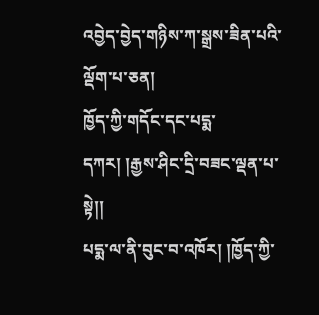འབྱེད་བྱེད་གཉིས་ཀ་སྒྲས་ཟིན་པའི་ལྡོག་པ་ཅན།
ཁྱོད་ཀྱི་གདོང་དང་པདྨ་དཀར། །རྒྱས་ཤིང་དྲི་བཟང་ལྡན་པ་སྟེ།།
པདྨ་ལ་ནི་བུང་བ་འཁོར། །ཁྱོད་ཀྱི་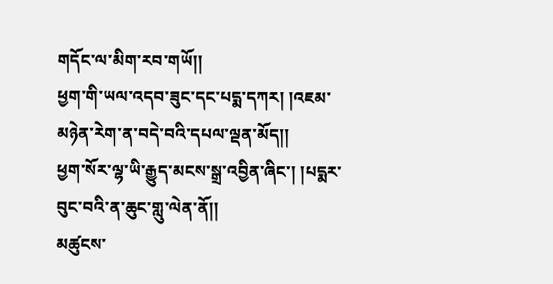གདོང་ལ་མིག་རབ་གཡོ།།
ཕྱག་གི་ཡལ་འདབ་ཟུང་དང་པདྨ་དཀར། །འཇམ་མཉེན་རེག་ན་བདེ་བའི་དཔལ་ལྡན་མོད།།
ཕྱག་སོར་ལྷ་ཡི་རྒྱུད་མངས་སྒྲ་འབྱིན་ཞིང་། །པདྨར་བུང་བའི་ན་ཆུང་གླུ་ལེན་ནོ།།
མཚུངས་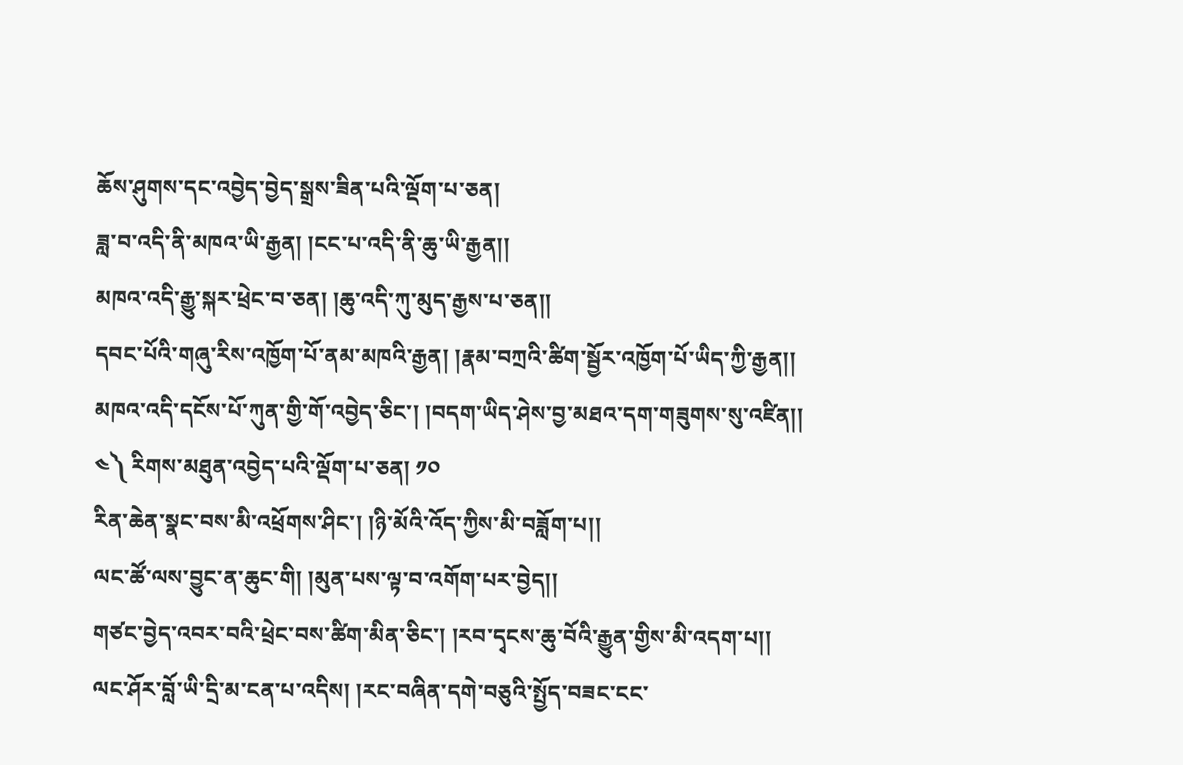ཆོས་ཤུགས་དང་འབྱེད་བྱེད་སྒྲས་ཟིན་པའི་ལྡོག་པ་ཅན།
ཟླ་བ་འདི་ནི་མཁའ་ཡི་རྒྱན། །ངང་པ་འདི་ནི་ཆུ་ཡི་རྒྱན།།
མཁའ་འདི་རྒྱུ་སྐར་ཕྲེང་བ་ཅན། །ཆུ་འདི་ཀུ་མུད་རྒྱས་པ་ཅན།།
དབང་པོའི་གཞུ་རིས་འཁྱོག་པོ་ནམ་མཁའི་རྒྱན། །རྣམ་བཀྲའི་ཚིག་སྦྱོར་འཁྱོག་པོ་ཡིད་ཀྱི་རྒྱན།།
མཁའ་འདི་དངོས་པོ་ཀུན་གྱི་གོ་འབྱེད་ཅིང་། །བདག་ཡིད་ཤེས་བྱ་མཐའ་དག་གཟུགས་སུ་འཛིན།།
༤༽ རིགས་མཐུན་འབྱེད་པའི་ལྡོག་པ་ཅན། ༡༠
རིན་ཆེན་སྣང་བས་མི་འཕྲོགས་ཤིང་། །ཉི་མོའི་འོད་ཀྱིས་མི་བཟློག་པ།།
ལང་ཚོ་ལས་བྱུང་ན་ཆུང་གི། །མུན་པས་ལྟ་བ་འགོག་པར་བྱེད།།
གཙང་བྱེད་འབར་བའི་ཕྲེང་བས་ཚིག་མིན་ཅིང་། །རབ་དྭངས་ཆུ་བོའི་རྒྱུན་གྱིས་མི་འདག་པ།།
ལང་ཤོར་བློ་ཡི་དྲི་མ་ངན་པ་འདིས། །རང་བཞིན་དགེ་བཅུའི་སྤྱོད་བཟང་ངང་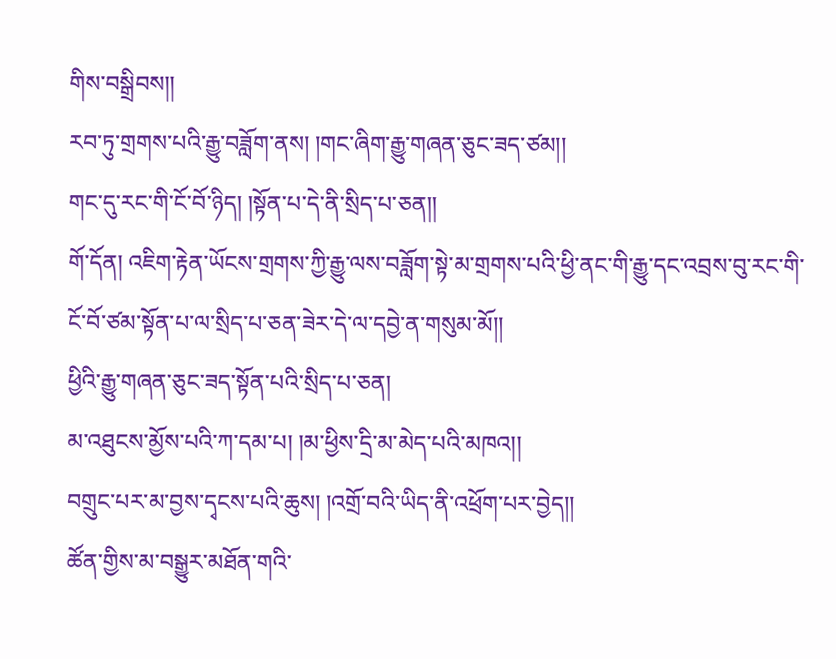གིས་བསྒྲིབས།།
རབ་ཏུ་གྲགས་པའི་རྒྱུ་བཟློག་ནས། །གང་ཞིག་རྒྱུ་གཞན་ཅུང་ཟད་ཙམ།།
གང་དུ་རང་གི་ངོ་བོ་ཉིད། །སྟོན་པ་དེ་ནི་སྲིད་པ་ཅན།།
གོ་དོན། འཇིག་རྟེན་ཡོངས་གྲགས་ཀྱི་རྒྱུ་ལས་བཟློག་སྟེ་མ་གྲགས་པའི་ཕྱི་ནང་གི་རྒྱུ་དང་འབྲས་བུ་རང་གི་ངོ་བོ་ཙམ་སྟོན་པ་ལ་སྲིད་པ་ཅན་ཟེར་དེ་ལ་དབྱེ་ན་གསུམ་མོ།།
ཕྱིའི་རྒྱུ་གཞན་ཅུང་ཟད་སྟོན་པའི་སྲིད་པ་ཅན།
མ་འཐུངས་མྱོས་པའི་ཀ་དམ་པ། །མ་ཕྱིས་དྲི་མ་མེད་པའི་མཁའ།།
བགྲུང་པར་མ་བྱས་དྭངས་པའི་ཆུས། །འགྲོ་བའི་ཡིད་ནི་འཕྲོག་པར་བྱེད།།
ཚོན་གྱིས་མ་བསྒྱུར་མཐོན་གའི་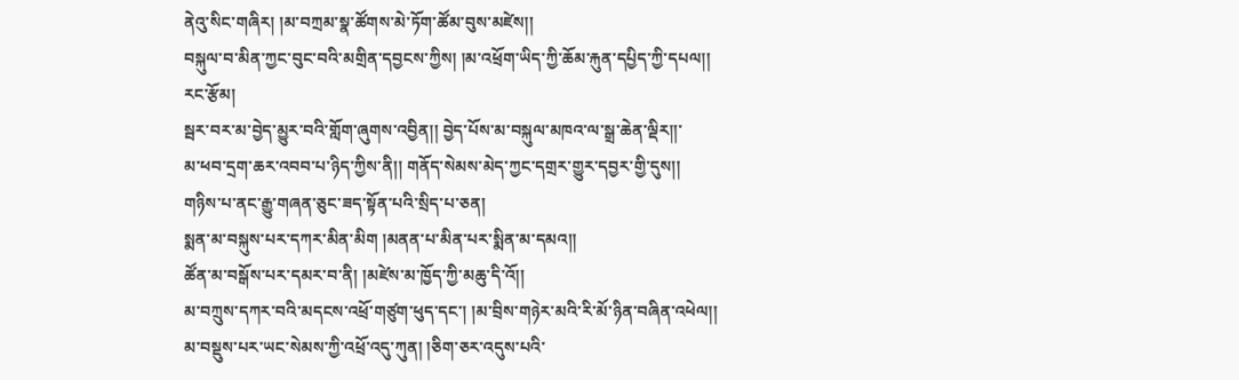ནེའུ་སིང་གཞིར། །མ་བཀྲམ་སྣ་ཚོགས་མེ་ཏོག་ཚོམ་བུས་མཛེས།།
བསྐུལ་བ་མིན་ཀྱང་བུང་བའི་མགྲིན་དབྱངས་ཀྱིས། །མ་འཕྲོག་ཡིད་ཀྱི་ཆོམ་རྐུན་དཔྱིད་ཀྱི་དཔལ།།
རང་རྩོམ།
སྦར་བར་མ་བྱེད་མྱུར་བའི་གློག་ཞུགས་འབྱིན།། བྱེད་པོས་མ་བསྐུལ་མཁའ་ལ་སྒྲ་ཆེན་ལྡིར།།་
མ་ཕབ་དྲག་ཆར་འབབ་པ་ཉིད་ཀྱིས་ནི།། གནོད་སེམས་མེད་ཀྱང་དགྲར་གྱུར་དབྱར་གྱི་དུས།།
གཉིས་པ་ནང་རྒྱུ་གཞན་ཅུང་ཟད་སྟོན་པའི་སྲིད་པ་ཅན།
སྨན་མ་བསྐུས་པར་དཀར་མིན་མིག །མནན་པ་མིན་པར་སྨིན་མ་དམའ།།
ཚོན་མ་བསྒོས་པར་དམར་བ་ནི། །མཛེས་མ་ཁྱོད་ཀྱི་མཆུ་དི་འོ།།
མ་བཀྲུས་དཀར་བའི་མདངས་འཕྲོ་གཙུག་ཕུད་དང་། །མ་བྲིས་གཉེར་མའི་རི་མོ་ཉིན་བཞིན་འཕེལ།།
མ་བསྡུས་པར་ཡང་སེམས་ཀྱི་འཕྲོ་འདུ་ཀུན། །ཅིག་ཅར་འདུས་པའི་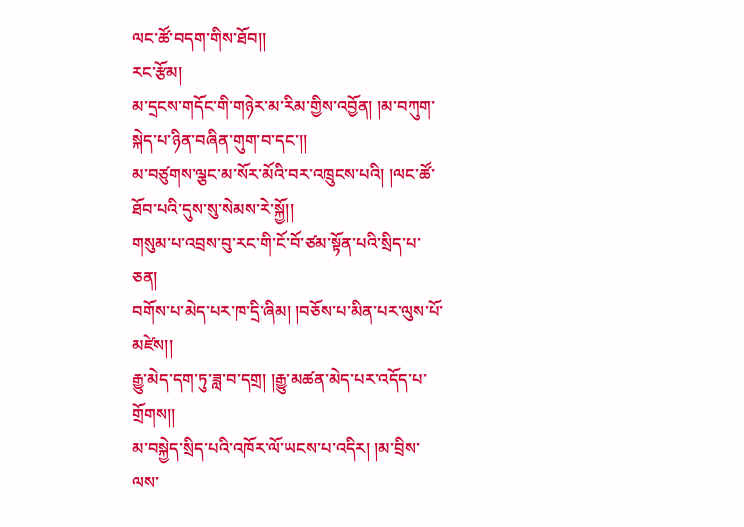ལང་ཚོ་བདག་གིས་ཐོབ།།
རང་རྩོམ།
མ་དྲངས་གདོང་གི་གཉེར་མ་རིམ་གྱིས་འབྱོན། །མ་བཀུག་སྐེད་པ་ཉིན་བཞིན་གུག་བ་དང་།།
མ་བཙུགས་ལྕང་མ་སོར་མོའི་བར་འཁྲུངས་པའི། །ལང་ཚོ་ཐོབ་པའི་དུས་སུ་སེམས་རེ་སྐྱོ།།
གསུམ་པ་འབྲས་བུ་རང་གི་ངོ་བོ་ཙམ་སྟོན་པའི་སྲིད་པ་ཅན།
བགོས་པ་མེད་པར་ཁ་དྲི་ཞིམ། །བཅོས་པ་མིན་པར་ལུས་པོ་མཛེས།།
རྒྱུ་མེད་དག་ཏུ་ཟླ་བ་དགྲ། །རྒྱུ་མཚན་མེད་པར་འདོད་པ་གྲོགས།།
མ་བསྐྱེད་སྲིད་པའི་འཁོར་ལོ་ཡངས་པ་འདིར། །མ་བྲིས་ལས་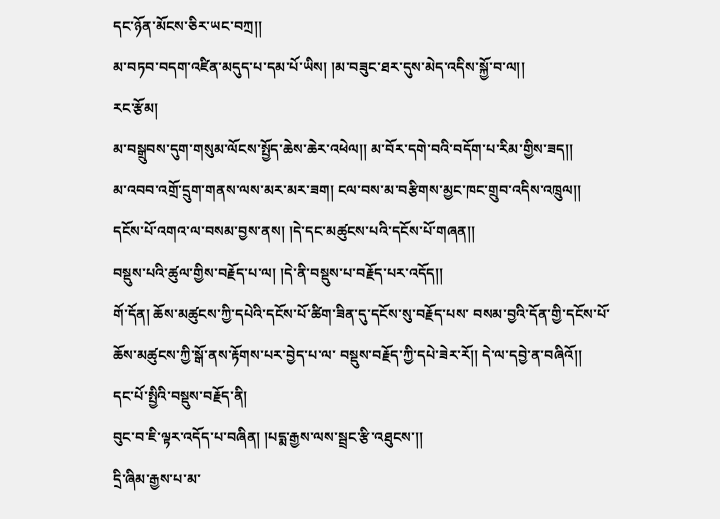དང་ཉོན་མོངས་ཅིར་ཡང་བཀྲ།།
མ་བཏབ་བདག་འཛིན་མདུད་པ་དམ་པོ་ཡིས། །མ་བཟུང་ཐར་དུས་མེད་འདིས་སྐྱོ་བ་ལ།།
རང་རྩོམ།
མ་བསྒྲུབས་དུག་གསུམ་ལོངས་སྤྱོད་ཆེས་ཆེར་འཕེལ།། མ་བོར་དགེ་བའི་བདོག་པ་རིམ་གྱིས་ཟད།།
མ་འབབ་འགྲོ་དྲུག་གནས་ལས་མར་མར་ཟག། ངལ་བས་མ་བརྩིགས་མྱང་ཁང་གྲུབ་འདིས་འཁྲུལ།།
དངོས་པོ་འགའ་ལ་བསམ་བྱས་ནས། །དེ་དང་མཚུངས་པའི་དངོས་པོ་གཞན།།
བསྡུས་པའི་ཚུལ་གྱིས་བརྗོད་པ་ལ། །དེ་ནི་བསྡུས་པ་བརྗོད་པར་འདོད།།
གོ་དོན། ཆོས་མཚུངས་ཀྱི་དཔེའི་དངོས་པོ་ཚིག་ཟིན་དུ་དངོས་སུ་བརྗོད་པས་ བསམ་བྱའི་དོན་གྱི་དངོས་པོ་ཆོས་མཚུངས་ཀྱི་སྒོ་ནས་རྟོགས་པར་བྱེད་པ་ལ་ བསྡུས་བརྗོད་ཀྱི་དཔེ་ཟེར་རོ།། དེ་ལ་དབྱེ་ན་བཞིའོ།།
དང་པོ་སྤྱིའི་བསྡུས་བརྗོད་ནི།
བུང་བ་ཇི་ལྟར་འདོད་པ་བཞིན། །པདྨ་རྒྱས་ལས་སྦྲང་རྩི་འཐུངས་།།
དྲི་ཞིམ་རྒྱས་པ་མ་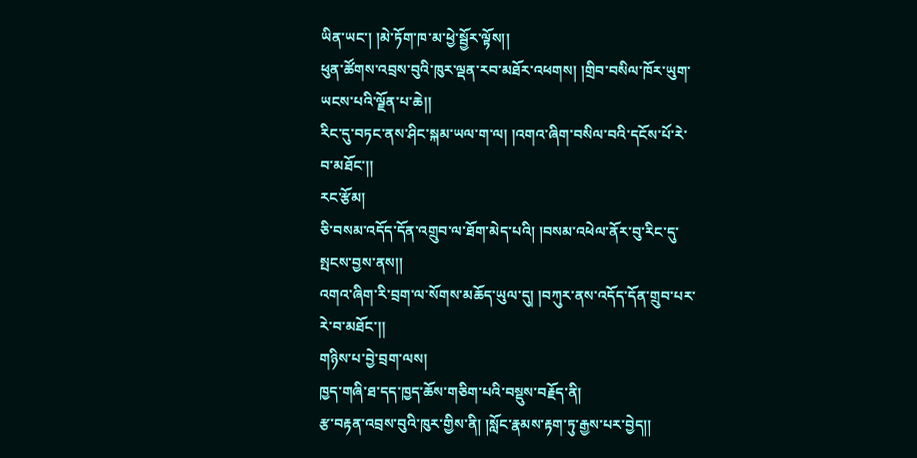ཡིན་ཡང་། །མེ་ཏོག་ཁ་མ་ཕྱེ་སྦྱོར་ལྟོས།།
ཕུན་ཚོགས་འབྲས་བུའི་ཁུར་ལྡན་རབ་མཐོར་འཕགས། །གྲིབ་བསིལ་ཁོར་ཡུག་ཡངས་པའི་ལྗོན་པ་ཆེ།།
རིང་དུ་བཏང་ནས་ཤིང་སྐམ་ཡལ་ག་ལ། །འགའ་ཞིག་བསིལ་བའི་དངོས་པོ་རེ་བ་མཐོང་།།
རང་རྩོམ།
ཅི་བསམ་འདོད་དོན་འགྲུབ་ལ་ཐོག་མེད་པའི། །བསམ་འཕེལ་ནོར་བུ་རིང་དུ་སྤངས་བྱས་ནས།།
འགའ་ཞིག་རི་བྲག་ལ་སོགས་མཆོད་ཡུལ་དུ། །བཀུར་ནས་འདོད་དོན་གྲུབ་པར་རེ་བ་མཐོང་།།
གཉིས་པ་བྱེ་བྲག་ལས།
ཁྱད་གཞི་ཐ་དད་ཁྱད་ཆོས་གཅིག་པའི་བསྡུས་བརྗོད་ནི།
རྩ་བརྟན་འབྲས་བུའི་ཁུར་གྱིས་ནི། །སློང་རྣམས་རྟག་ཏུ་རྒྱས་པར་བྱེད།།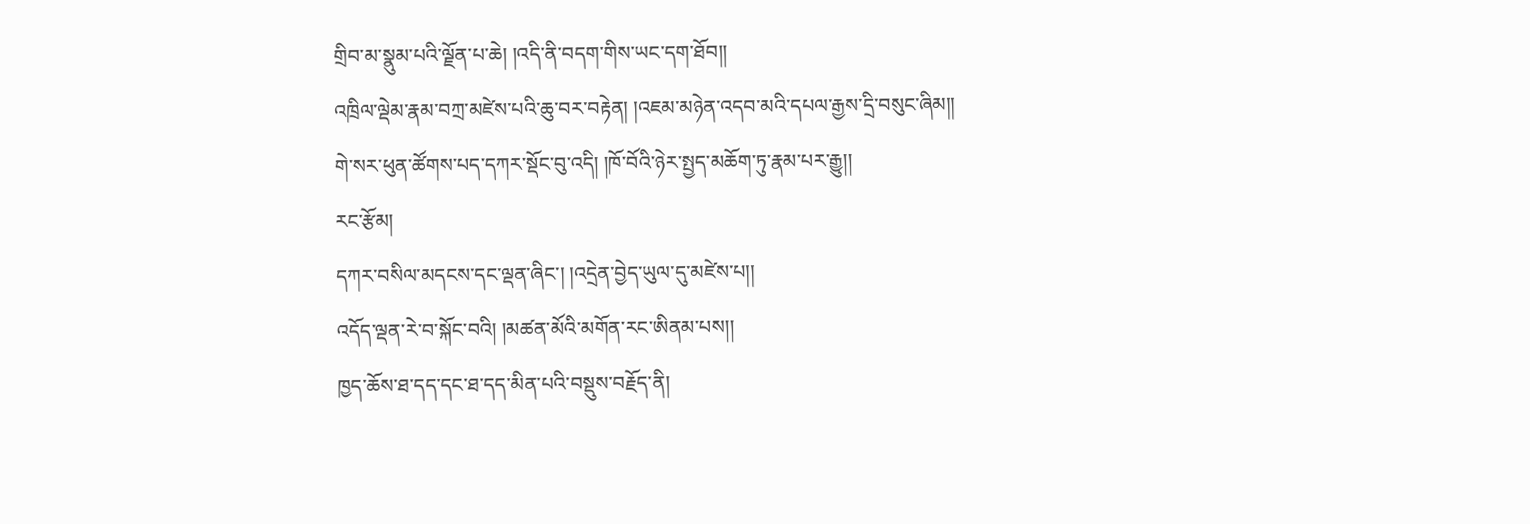གྲིབ་མ་སྣུམ་པའི་ལྗོན་པ་ཆེ། །འདི་ནི་བདག་གིས་ཡང་དག་ཐོབ།།
འཁྲིལ་ལྡེམ་རྣམ་བཀྲ་མཛེས་པའི་ཆུ་བར་བརྟེན། །འཇམ་མཉེན་འདབ་མའི་དཔལ་རྒྱས་དྲི་བསུང་ཞིམ།།
གེ་སར་ཕུན་ཚོགས་པད་དཀར་སྡོང་བུ་འདི། །ཁོ་བོའི་ཉེར་སྤྱད་མཆོག་ཏུ་རྣམ་པར་རྒྱུ།།
རང་རྩོམ།
དཀར་བསིལ་མདངས་དང་ལྡན་ཞིང་། །འདྲེན་བྱེད་ཡུལ་དུ་མཛེས་པ།།
འདོད་ལྡན་རེ་བ་སྐོང་བའི། །མཚན་མོའི་མགོན་རང་ཨིནམ་པས།།
ཁྱད་ཆོས་ཐ་དད་དང་ཐ་དད་མིན་པའི་བསྡུས་བརྗོད་ནི།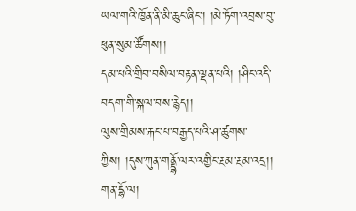ཡལ་གའི་ཁྱོན་ནི་མི་ཆུང་ཞིང་། །མེ་ཏོག་འབྲས་བུ་ཕུན་སུམ་ཚོགས།།
དམ་པའི་གྲིབ་བསིལ་བརྟན་ལྡན་པའི། །ཤིང་འདི་བདག་གི་སྐལ་བས་རྙེད།།
ལུས་གྲིམས་རྐང་པ་བརྒྱད་པའི་ཤ་ཚུགས་ཀྱིས། །དུས་ཀུན་གནྡྷོ་ལར་འགྱིང་རྔམ་རྔམ་འདྲ།། གན་དྷོ་ལ།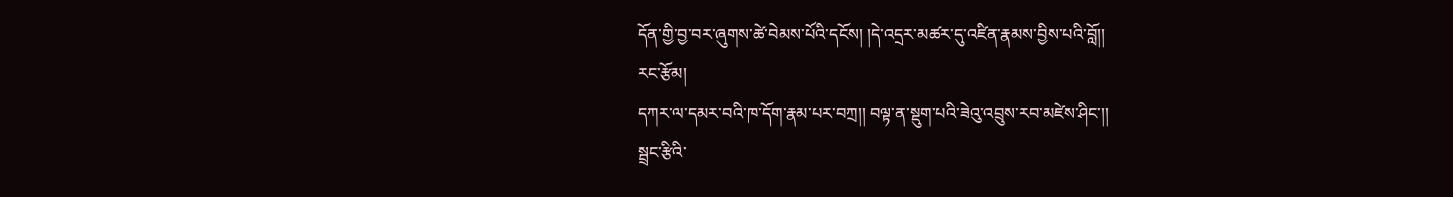དོན་གྱི་བྱ་བར་ཞུགས་ཚེ་བེམས་པོའི་དངོས། །དེ་འདྲར་མཚར་དུ་འཛིན་རྣམས་བྱིས་པའི་བློ།།
རང་རྩོམ།
དཀར་ལ་དམར་བའི་ཁ་དོག་རྣམ་པར་བཀྲ།། བལྟ་ན་སྡུག་པའི་ཟེའུ་འབྲུས་རབ་མཛེས་ཤིང་།།
སྦྲང་རྩིའི་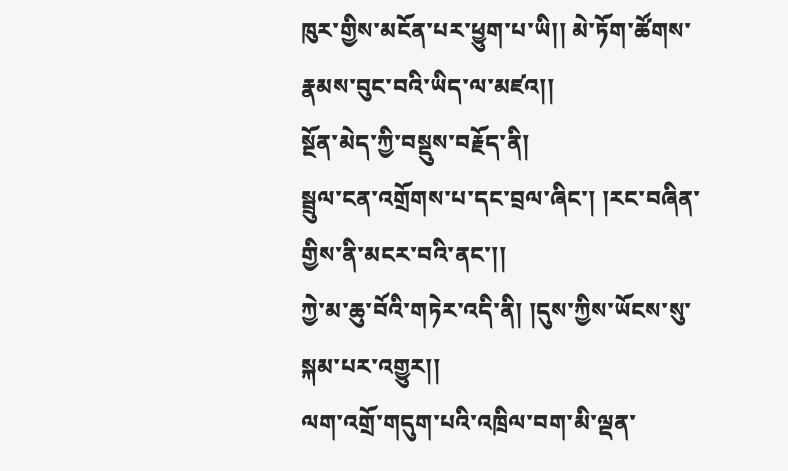ཁུར་གྱིས་མངོན་པར་ཕྱུག་པ་ཡི།། མེ་ཏོག་ཚོགས་རྣམས་བུང་བའི་ཡིད་ལ་མཛའ།།
སྔོན་མེད་ཀྱི་བསྡུས་བརྗོད་ནི།
སྦྲུལ་ངན་འགྲོགས་པ་དང་བྲལ་ཞིང་། །རང་བཞིན་གྱིས་ནི་མངར་བའི་ནང་།།
ཀྱེ་མ་ཆུ་བོའི་གཏེར་འདི་ནི། །དུས་ཀྱིས་ཡོངས་སུ་སྐམ་པར་འགྱུར།།
ལག་འགྲོ་གདུག་པའི་འཁྲིལ་བག་མི་ལྡན་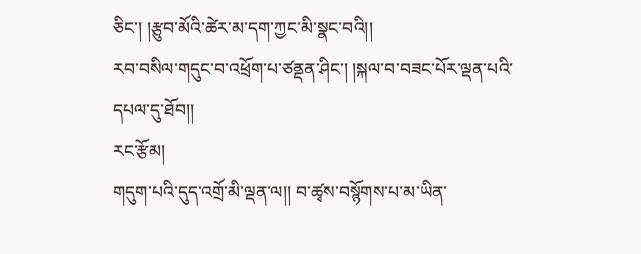ཅིང་། །རྩུབ་མོའི་ཚེར་མ་དག་ཀྱང་མི་སྣང་བའི།།
རབ་བསིལ་གདུང་བ་འཕྲོག་པ་ཙནྡན་ཤིང་། །སྐལ་བ་བཟང་པོར་ལྡན་པའི་དཔལ་དུ་ཐོབ།།
རང་རྩོམ།
གདུག་པའི་དུད་འགྲོ་མི་ལྡན་ལ།། བ་ཚྭས་བསྙོགས་པ་མ་ཡིན་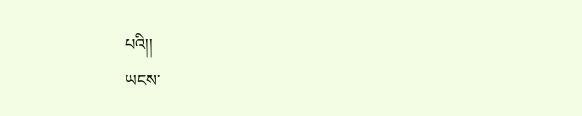པའི།།
ཡངས་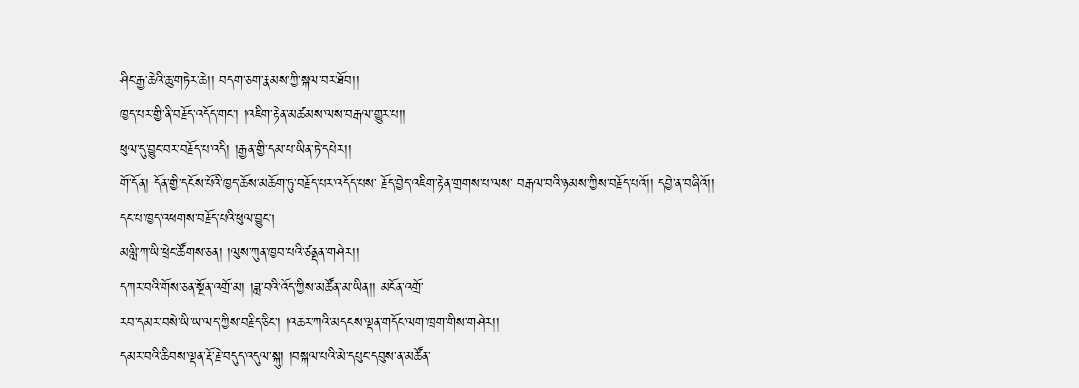ཤིང་རྒྱ་ཆེའི་ཆུ་གཏེར་ཆེ།། བདག་ཅག་རྣམས་ཀྱི་སྐལ་བར་ཐོབ།།
ཁྱད་པར་གྱི་ནི་བརྗོད་འདོད་གང་། །འཇིག་རྟེན་མཚམས་ལས་བརྒལ་གྱུར་པ།།
ཕུལ་དུ་བྱུང་བར་བརྗོད་པ་འདི། །རྒྱན་གྱི་དམ་པ་ཡིན་ཏེ་དཔེར།།
གོ་དོན། དོན་གྱི་དངོས་པོའི་ཁྱད་ཆོས་མཆོག་ཏུ་བརྗོད་པར་འདོད་པས་ རྗོད་བྱེད་འཇིག་རྟེན་གྲགས་པ་ལས་ བརྒལ་བའི་ཉམས་ཀྱིས་བརྗོད་པའོ།། དབྱེ་ན་བཞིའོ།།
དང་པ་ཁྱད་འཕགས་བརྗོད་པའི་ཕུལ་བྱུང།
མལླི་ཀ་ཡི་ཕྲེང་ཚོགས་ཅན། །ལུས་ཀུན་ཁྱབ་པའི་ཙནྡན་གཤེར།།
དཀར་བའི་གོས་ཅན་སྔོན་འགྲོ་མ། །ཟླ་བའི་འོད་ཀྱིས་མཚོན་མ་ཡིན།། མངོན་འགྲོ་
རབ་དམར་བསེ་ཡི་ཡ་ལད་ཀྱིས་བརྗིད་ཅིང་། །འཆར་ཀའི་མདངས་ལྡན་གདོང་ལག་ཁྲག་གིས་གཤེར།།
དམར་བའི་ཆིབས་ལྡན་རྡོ་རྗེ་བདུད་འདུལ་སྐུ། །བསྐལ་པའི་མེ་དཔུང་དབུས་ན་མཚོན་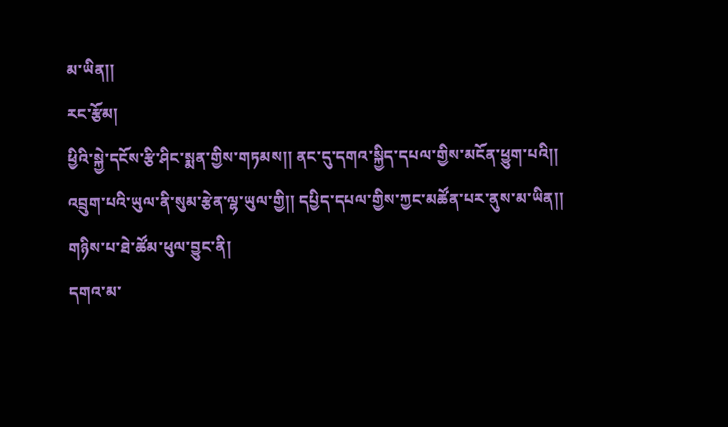མ་ཡིན།།
རང་རྩོམ།
ཕྱིའི་སྐྱེ་དངོས་རྩི་ཤིང་སྨན་གྱིས་གཏམས།། ནང་དུ་དགའ་སྐྱིད་དཔལ་གྱིས་མངོན་ཕྱུག་པའི།།
འབྲུག་པའི་ཡུལ་ནི་སུམ་རྩེན་ལྷ་ཡུལ་གྱི།། དཔྱིད་དཔལ་གྱིས་ཀྱང་མཚོན་པར་ནུས་མ་ཡིན།།
གཉིས་པ་ཐེ་ཚོམ་ཕུལ་བྱུང་ནི།
དགའ་མ་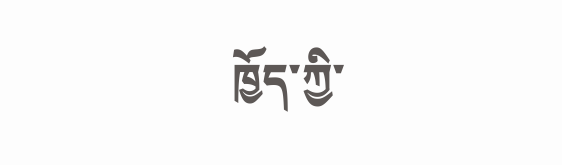ཁྱོད་ཀྱི་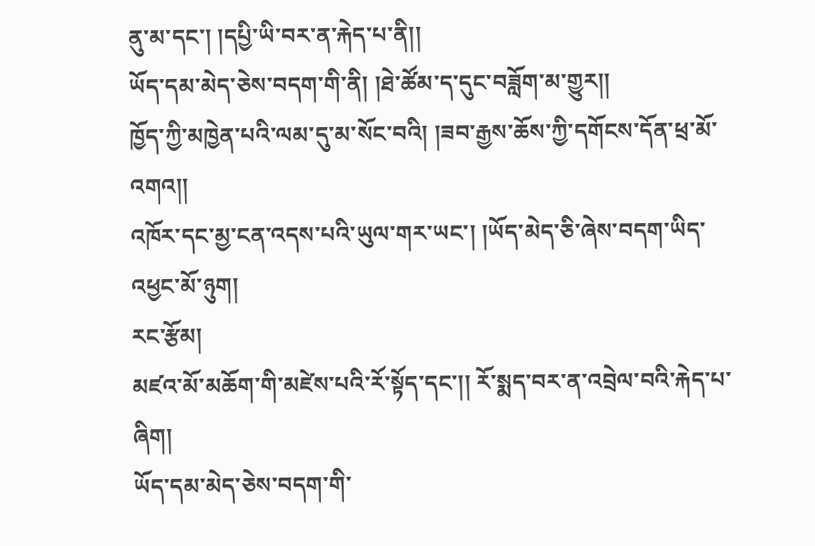ནུ་མ་དང་། །དཔྱི་ཡི་བར་ན་རྐེད་པ་ནི།།
ཡོད་དམ་མེད་ཅེས་བདག་གི་ནི། །ཐེ་ཚོམ་ད་དུང་བཟློག་མ་གྱུར།།
ཁྱོད་ཀྱི་མཁྱེན་པའི་ལམ་དུ་མ་སོང་བའི། །ཟབ་རྒྱས་ཆོས་ཀྱི་དགོངས་དོན་ཕྲ་མོ་འགའ།།
འཁོར་དང་མྱ་ངན་འདས་པའི་ཡུལ་གར་ཡང་། །ཡོད་མེད་ཅི་ཞེས་བདག་ཡིད་འཕྱང་མོ་ཉུག།
རང་རྩོམ།
མཛའ་མོ་མཆོག་གི་མཛེས་པའི་རོ་སྟོད་དང་།། རོ་སྨད་བར་ན་འབྲེལ་བའི་རྐེད་པ་ཞིག།
ཡོད་དམ་མེད་ཅེས་བདག་གི་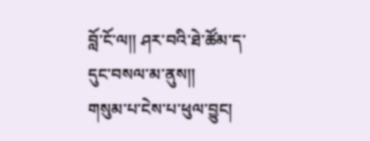བློ་ངོ་ལ།། ཤར་བའི་ཐེ་ཚོམ་ད་དུང་བསལ་མ་ནུས།།
གསུམ་པ་ངེས་པ་ཕུལ་བྱུང།